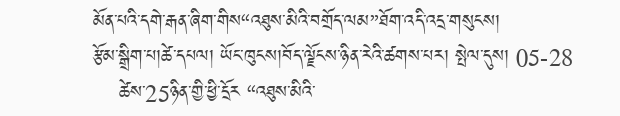མོན་པའི་དགེ་རྒན་ཞིག་གིས“འཐུས་མིའི་བགྲོད་ལམ”ཐོག་འདི་འདྲ་གསུངས།
རྩོམ་སྒྲིག་པ།ཚེ་དཔལ། ཡོང་ཁུངས།བོད་ལྗོངས་ཉིན་རེའི་ཚགས་པར། སྤེལ་དུས། 05-28
    ཚེས་25ཉིན་གྱི་ཕྱི་དྲོར “འཐུས་མིའི་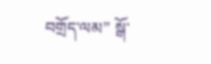བགྲོད་ལམ” སྒོ་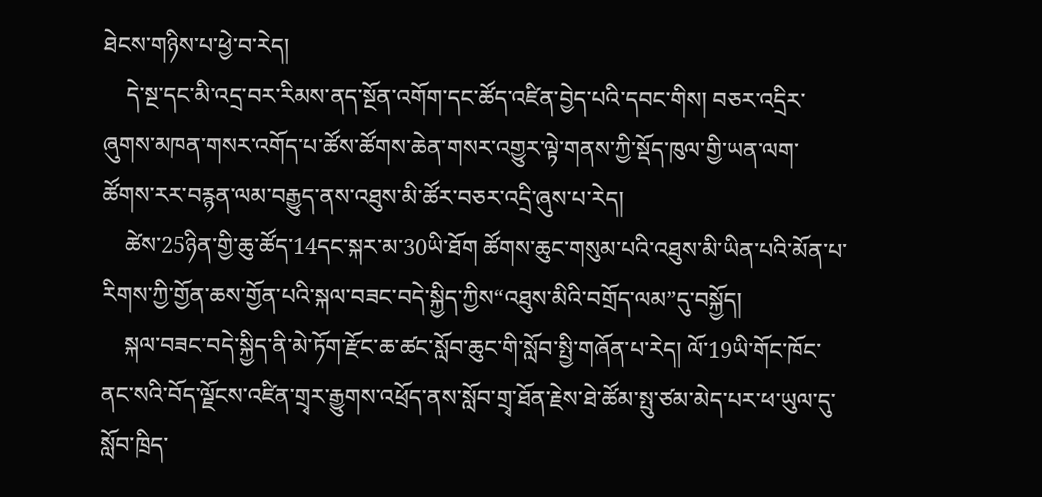ཐེངས་གཉིས་པ་ཕྱེ་བ་རེད།
    དེ་སྔ་དང་མི་འདྲ་བར་རིམས་ནད་སྔོན་འགོག་དང་ཚོད་འཛིན་བྱེད་པའི་དབང་གིས། བཅར་འདྲིར་ཞུགས་མཁན་གསར་འགོད་པ་ཚོས་ཚོགས་ཆེན་གསར་འགྱུར་ལྟེ་གནས་ཀྱི་སྡོད་ཁུལ་གྱི་ཡན་ལག་ཚོགས་རར་བརྙན་ལམ་བརྒྱུད་ནས་འཐུས་མི་ཚོར་བཅར་འདྲི་ཞུས་པ་རེད།
    ཚེས་25ཉིན་གྱི་ཆུ་ཚོད་14དང་སྐར་མ་30ཡི་ཐོག ཚོགས་ཆུང་གསུམ་པའི་འཐུས་མི་ཡིན་པའི་མོན་པ་རིགས་ཀྱི་གྱོན་ཆས་གྱོན་པའི་སྐལ་བཟང་བདེ་སྐྱིད་ཀྱིས“འཐུས་མིའི་བགྲོད་ལམ”དུ་བསྐྱོད།
    སྐལ་བཟང་བདེ་སྐྱིད་ནི་མེ་ཏོག་རྫོང་ཆ་ཚང་སློབ་ཆུང་གི་སློབ་སྤྱི་གཞོན་པ་རེད། ལོ་19ཡི་གོང་ཁོང་ནང་སའི་བོད་ལྗོངས་འཛིན་གྲྭར་རྒྱུགས་འཕྲོད་ནས་སློབ་གྲྭ་ཐོན་རྗེས་ཐེ་ཚོམ་སྤུ་ཙམ་མེད་པར་ཕ་ཡུལ་དུ་སློབ་ཁྲིད་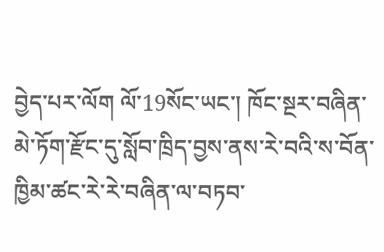བྱེད་པར་ལོག ལོ་19སོང་ཡང་། ཁོང་སྔར་བཞིན་མེ་ཏོག་རྫོང་དུ་སློབ་ཁྲིད་བྱས་ནས་རེ་བའི་ས་བོན་ཁྱིམ་ཚང་རེ་རེ་བཞིན་ལ་བཏབ་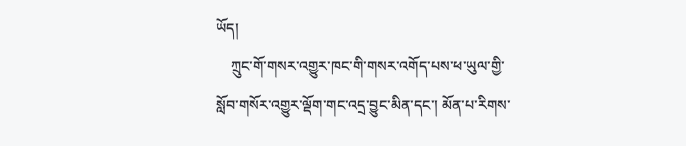ཡོད།
    ཀྲུང་གོ་གསར་འགྱུར་ཁང་གི་གསར་འགོད་པས་ཕ་ཡུལ་གྱི་སློབ་གསོར་འགྱུར་ལྡོག་གང་འདྲ་བྱུང་མིན་དང་། མོན་པ་རིགས་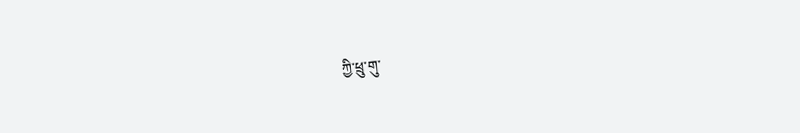ཀྱི་ཕྲུ་གུ་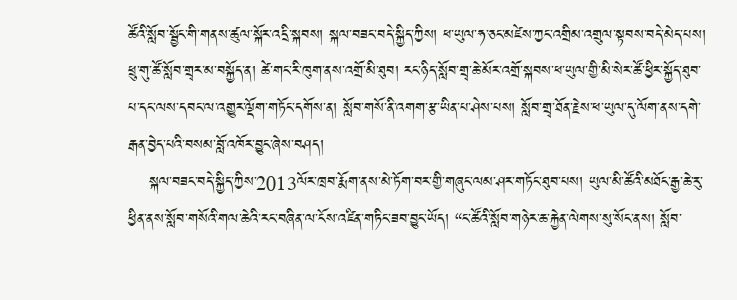ཚོའི་སློབ་སྦྱོང་གི་གནས་ཚུལ་སྐོར་འདྲི་སྐབས། སྐལ་བཟང་བདེ་སྐྱིད་ཀྱིས། ཕ་ཡུལ་ཧ་ཅང་མཛེས་ཀྱང་འགྲིམ་འགྲུལ་སྟབས་བདེ་མེད་པས། ཕྲུ་གུ་ཚོ་སློབ་གྲྭར་མ་བསྐྱོད་ན། ཚེ་གང་རི་ཁུག་ནས་འགྲོ་མི་ཐུབ། རང་ཉིད་སློབ་གྲྭ་ཆེ་མོར་འགྲོ་སྐབས་ཕ་ཡུལ་གྱི་མི་སེར་ཚོ་ཕྱིར་སྐྱོད་ཐུབ་པ་དང་ལས་དབང་ལ་འགྱུར་ལྡོག་གཏོང་དགོས་ན། སློབ་གསོ་ནི་འགག་རྩ་ཡིན་པ་ཤེས་པས། སློབ་གྲྭ་ཐོན་རྗེས་ཕ་ཡུལ་དུ་ལོག་ནས་དགེ་རྒན་བྱེད་པའི་བསམ་བློ་འཁོར་བྱུང་ཞེས་བཤད།
    སྐལ་བཟང་བདེ་སྐྱིད་ཀྱིས་2013ལོར་ཁྲབ་རྨོག་ནས་མེ་ཏོག་བར་གྱི་གཞུང་ལམ་ཤར་གཏོང་ཐུབ་པས། ཡུལ་མི་ཚོའི་མཐོང་རྒྱ་ཆེ་རུ་ཕྱིན་ནས་སློབ་གསོའི་གལ་ཆེའི་རང་བཞིན་ལ་ངོས་འཛིན་གཏིང་ཟབ་བྱུང་ཡོད། “ང་ཚོའི་སློབ་གཉེར་ཆ་རྐྱེན་ལེགས་སུ་སོང་ནས། སློབ་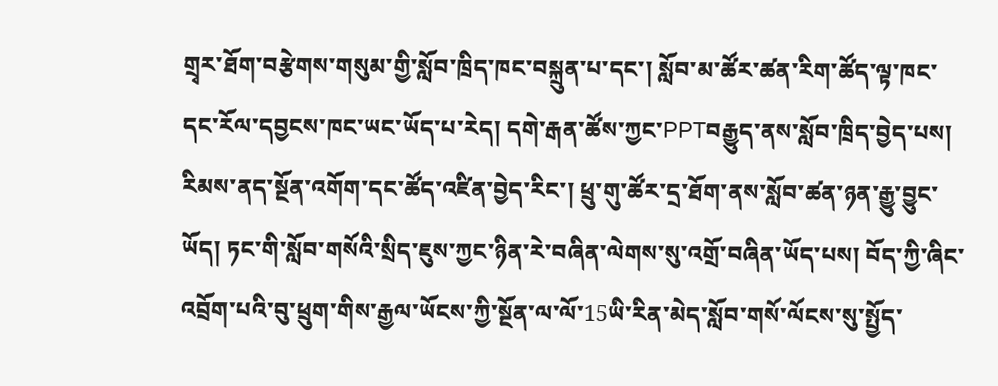གྲྭར་ཐོག་བརྩེགས་གསུམ་གྱི་སློབ་ཁྲིད་ཁང་བསྐྲུན་པ་དང་། སློབ་མ་ཚོར་ཚན་རིག་ཚོད་ལྟ་ཁང་དང་རོལ་དབྱངས་ཁང་ཡང་ཡོད་པ་རེད། དགེ་རྒན་ཚོས་ཀྱང་PPTབརྒྱུད་ནས་སློབ་ཁྲིད་བྱེད་པས། རིམས་ནད་སྔོན་འགོག་དང་ཚོད་འཛིན་བྱེད་རིང་། ཕྲུ་གུ་ཚོར་དྲ་ཐོག་ནས་སློབ་ཚན་ཉན་རྒྱུ་བྱུང་ཡོད། ཏང་གི་སློབ་གསོའི་སྲིད་ཇུས་ཀྱང་ཉིན་རེ་བཞིན་ལེགས་སུ་འགྲོ་བཞིན་ཡོད་པས། བོད་ཀྱི་ཞིང་འབྲོག་པའི་བུ་ཕྲུག་གིས་རྒྱལ་ཡོངས་ཀྱི་སྔོན་ལ་ལོ་15ཡི་རིན་མེད་སློབ་གསོ་ལོངས་སུ་སྤྱོད་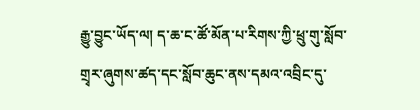རྒྱུ་བྱུང་ཡོད་ལ། ད་ཆ་ང་ཚོ་མོན་པ་རིགས་ཀྱི་ཕྲུ་གུ་སློབ་གྲྭར་ཞུགས་ཚད་དང་སློབ་ཆུང་ནས་དམའ་འབྲིང་དུ་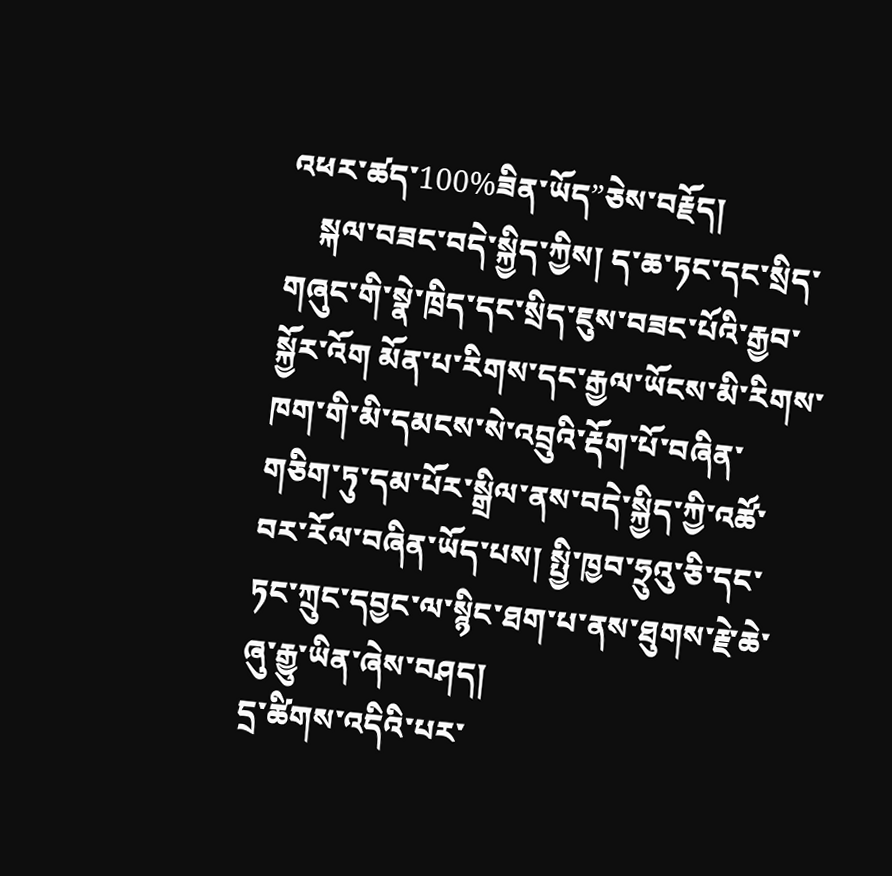འཕར་ཚད་100%ཟིན་ཡོད”ཅེས་བརྗོད།
    སྐལ་བཟང་བདེ་སྐྱིད་ཀྱིས། ད་ཆ་ཏང་དང་སྲིད་གཞུང་གི་སྣེ་ཁྲིད་དང་སྲིད་ཇུས་བཟང་པོའི་རྒྱབ་སྐྱོར་འོག མོན་པ་རིགས་དང་རྒྱལ་ཡོངས་མི་རིགས་ཁག་གི་མི་དམངས་སེ་འབྲུའི་རྡོག་པོ་བཞིན་གཅིག་ཏུ་དམ་པོར་སྒྲིལ་ནས་བདེ་སྐྱིད་ཀྱི་འཚོ་བར་རོལ་བཞིན་ཡོད་པས། སྤྱི་ཁྱབ་ཧྲུའུ་ཅི་དང་ཏང་ཀྲུང་དབྱང་ལ་སྙིང་ཐག་པ་ནས་ཐུགས་རྗེ་ཆེ་ཞུ་རྒྱུ་ཡིན་ཞེས་བཤད།
དྲ་ཚིགས་འདིའི་པར་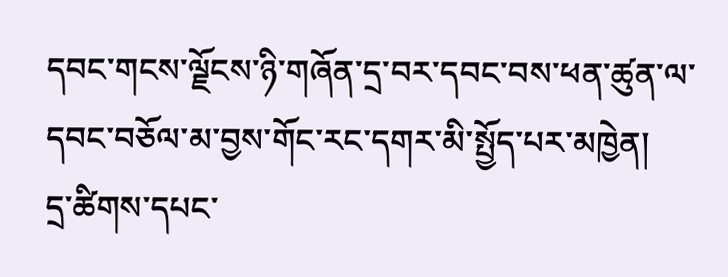དབང་གངས་ལྗོངས་ཉི་གཞོན་དྲ་བར་དབང་བས་ཕན་ཚུན་ལ་དབང་བཅོལ་མ་བྱས་གོང་རང་དགར་མི་སྤྱོད་པར་མཁྱེན།
དྲ་ཚིགས་དཔང་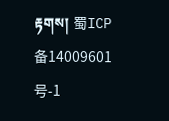རྟགས། 蜀ICP备14009601号-1